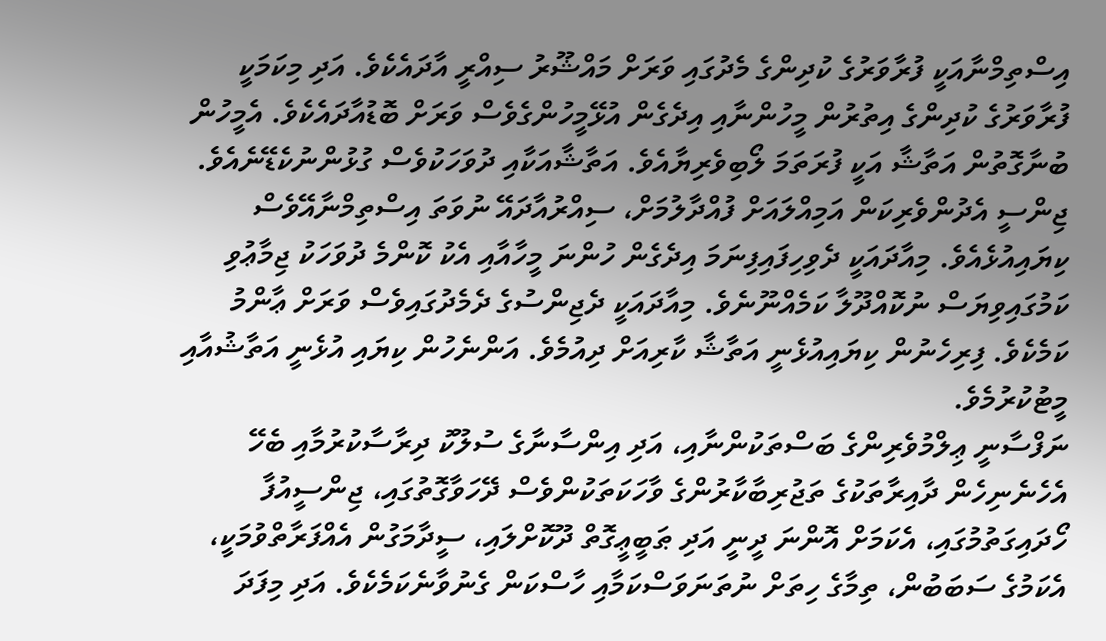އިސްތިމްނާއަކީ ފުރާވަރުގެ ކުދިންގެ މެދުގައި ވަރަށް މައްޝޫރު ސިއްރީ އާދައެކެވެ. އަދި މިކަމަކީ ފުރާވަރުގެ ކުދިންގެ އިތުރުން މީހުންނާއި އިދެގެން އުޅޭމީހުންގެވެސް ވަރަށް ބޮޑުއާދައެކެވެ. އެމީހުން ބުނާގޮތުން އަތާޝާ އަކީ ފުރަތަމަ ލޯބިވެރިޔާއެވެ. އަތާޝާއަކާއި ދުވަހަކުވެސް ގުޅުންނުކެޑޭނެއެވެ. ޖިންސީ އެދުންވެރިކަން އަމިއްލައަށް ފުއްދާލުމަށް، ސިއްރުއާދައޭ ނުވަތަ އިސްތިމްނާއޭވެސް ކިޔައިއުޅެއެވެ. މިއާދައަކީ ދެވިހިފައިފިނަމަ އިދެގެން ހުންނަ މީހާއާއި އެކު ކޮންމެ ދުވަހަކު ޖިމާޢުވި ކަމުގައިވިޔަސް ނުކޮއްދޫލާ ކަމެއްނޫނެވެ. މިއާދައަކީ ދެޖިންސުގެ ދެމެދުގައިވެސް ވަރަށް ޢާންމު ކަމެކެވެ. ފިރިހެނުން ކިޔައިއުޅެނީ އަތާޝާ ކާރިއަށް ދިއުމެވެ. އަންނެހުން ކިޔައި އުޅެނީ އަތާޝުއާއި މީޓުކުރުމެވެ.
ނަފްސާނީ ޢިލްމުވެރިންގެ ބަސްތަކުންނާއި، އަދި އިންސާނާގެ ސުލޫކު ދިރާސާކުރުމާއި ބެހޭ އެހެނެނިހެން ދާއިރާތަކުގެ ތަޖުރިބާކާރުންގެ ވާހަކަތަކުންވެސް ދޭހަވާގޮތުގައި، ޖިންސީއުފާ ހޯދައިގަތުމުގައި، އެކަމަށް އޮންނަ ދީނީ އަދި ޠަބީޢީގޮތް ދޫކޮށްލައި، ސީދާމަގުން އެއްފަރާތްވުމަކީ، އެކަމުގެ ސަބަބުން، ތިމާގެ ހިތަށް ނުތަނަވަސްކަމާއި ހާސްކަން ގެނުވާނެކަމެކެވެ. އަދި މިފަދަ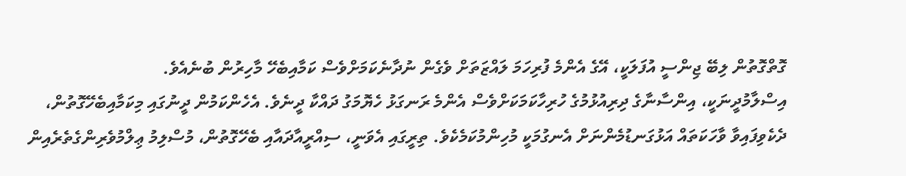ގޮތްގޮތުން ލިބޭ ޖިންސީ އުފަލަކީ، އޭގެ އެންމެ ފުރިހަމަ ލައްޒަތަށް ވެގެން ނުދާނެކަމަށްވެސް ކަމާއިބެހޭ މާހިރުން ބުނެއެވެ.
އިސްލާމުދީނަކީ، އިންސާނާގެ ދިރިއުޅުމުގެ ހުރިހާކަމަކަށްވެސް އެންމެ ރަނގަޅު ހެޔޮމަގު ދައްކާ ދީނެވެ. އެހެންކަމުން ދީނުގައި މިކަމާއިބެހޭގޮތުން، ދެކެވިފައިވާ ވާހަކަތައް އަޅުގަނޑުމެންނަށް އެނގުމަކީ މުހިންމުކަމެކެވެ. ތިރީގައި އެވަނީ، ސިއްރީއާދައާއި ބެހޭގޮތުން، މުސްލިމު ޢިލްމުވެރިންގެތެރެއިން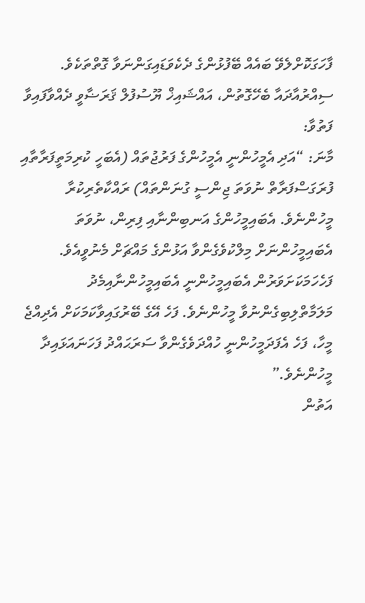ފާހަގަކޮށްލެވޭ ބައެއް ބޭފުޅުންގެ ދެކެވަޑައިގަންނަވާ ގޮތްތަކެވެ.
ސިއްރުއާދައާ ބެހޭގޮތުން، އައްޝައިޚް ޔޫސުފުލް ޤަރަޟާވީ ދެއްވާފައިވާ ފަތުވާ:
މާނަ: “އަދި އެމީހުންނީ އެމީހުންގެ ފަރުޖުތައް (އެބަހީ ކުރިމަތީފަރާތާއި ފުރަގަސްފަރާތް ނުވަތަ ޖިންސީ ގުނަންތައް) ރައްކާތެރިކުރާ މީހުންނެވެ. އެބައިމީހުންގެ އަނބިންނާއި ފިރިން، ނުވަތަ އެބައިމީހުންނަށް މިލްކުވެގެންވާ އަޅުންގެ މައްޗަށް މެނުވީއެވެ. ފަހެހަމަކަށަވަރުން އެބައިމީހުންނީ އެބައިމީހުންނާއިމެދު މަލަމާތްލިބިގެންނުވާ މީހުންނެވެ. ފަހެ އޭގެ ބޭރުގައިވާކަމަކަށް އެދިއްޖެ މީހާ، ފަހެ އެފަދަމީހުންނީ ހުއްދަވެގެންވާ ސަރަޙައްދު ފަހަނައަޅައިދާ މީހުންނެވެ.”
އަތުން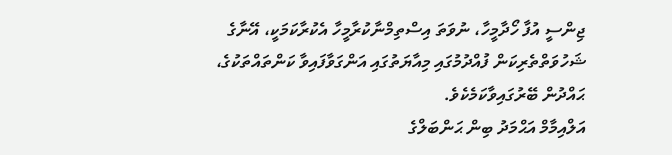ޖިންސީ އުފާ ހޯދާމީހާ، ނުވަތަ އިސްތިމްނާކުރާމީހާ އެކުރާކަމަކީ، އޭނާގެ ޝަހުވަތްތެރިކަން ފުއްދުމުގައި މިއާޔަތުގައި އަންގަވާފައިވާ ކަންތައްތަކުގެ، ޙައްދުން ބޭރުގައިވާކަމެކެވެ.
އަލްއިމާމް އަޙްމަދު ބިން ޙަންބަލްގެ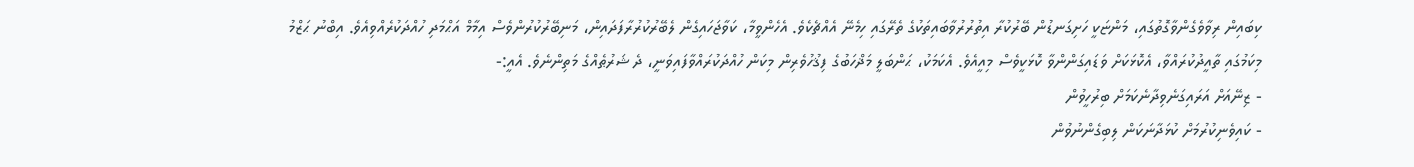ކިބައިން ރިވާވެގެންވާގޮތުގައި، މަންޏަކީ ހަށިގަނޑުން ބޭރުކުރާ އިތުރުރުވާބައިތަކުގެ ތެރޭގައި ހިމެނޭ އެއްޗެކެވެ. އެހެންވީމާ، ކަވާޖަހައިގެން ލެބޭރުކުރުރާފަދައިން، މަނިބޭރުކުރުންވެސް އިމާމް އަޙްމަދި ހުއްދަކުރެއްވިއެވެ. އިބްނު ޙަޒްމު މިކަމުގައި ތާއީދުކުރައްވާ، އެކޮޅަކަށް ވަޑައިގަންންވާ ކޮޅަކީވެސް މިއީއެވެ. އެކަމަކު، ޙަންބަލީ މަޛްހަބުގެ ފިޤުހުވެރިން މިކަން ހުއްދަކުރައްވާފައިވަނީ، ދެ ޝަރުޠެއްގެ މަތިންނެވެ. އެއީ:-
- ޒިނޭއަށް އަރައިގަނެވިދާނެކަމަށް ބިރުހީވުން
- ކައިވެނިކުރުމަށް ކުޅަދާނަކަން ލިބިގެންނުވުން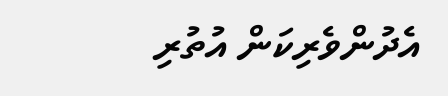އެދުންވެރިކަން އުތުރި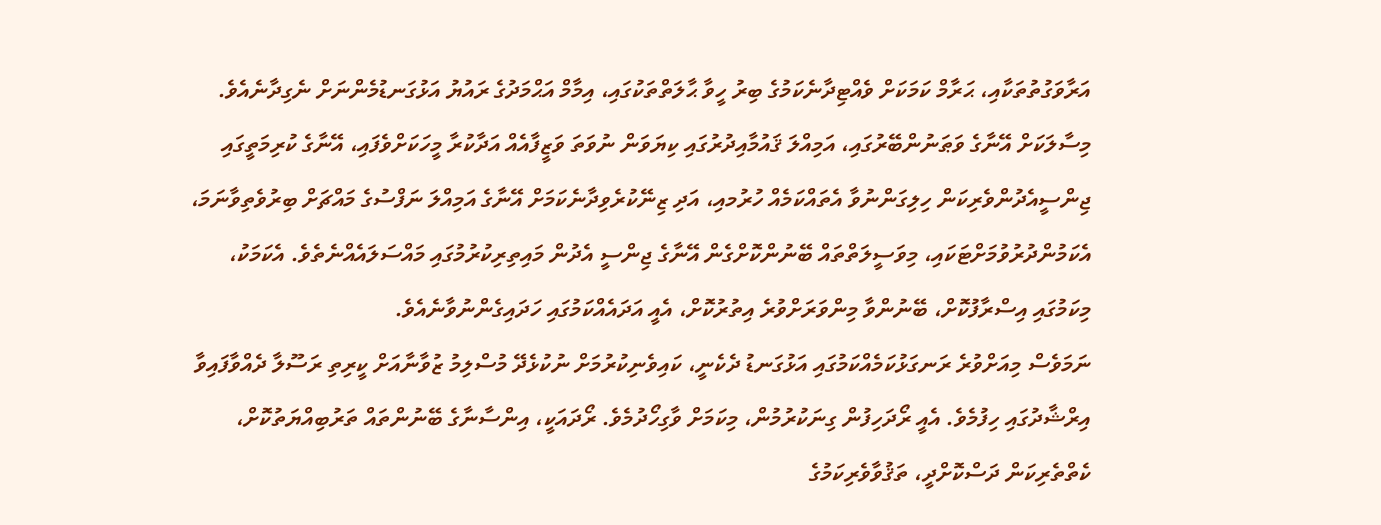އަރާވަގުތުތަކާއި، ޙަރާމް ކަމަކަށް ވެއްޓިދާނެކަމުގެ ބިރު ހީވާ ޙާލަތްތަކުގައި، އިމާމް އަޙްމަދުގެ ރައުޔު އަޅުގަނޑުމެންނަށް ނެގިދާނެއެވެ. މިސާލަކަށް އޭނާގެ ވަޠަނުންބޭރުގައި، އަމިއްލަ ޤައުމާއިދުރުގައި ކިޔަވަން ނުވަތަ ވަޒީފާއެއް އަދާކުރާ މީހަކަށްވެފައި، އޭނާގެ ކުރިމަތީގައި ޖިންސީއެދުންވެރިކަން ހިލިގަންނުވާ އެތައްކަމެއް ހުރުމއި، އަދި ޒިނޭކުރެވިދާނެކަމަށް އޭނާގެ އަމިއްލަ ނަފްސުގެ މައްޗަށް ބިރުވެތިވާނަމަ، އެކަމުންދުރުވުމަށްޓަކައި، މިވަސީލަތްތައް ބޭނުންކޮށްގެން އޭނާގެ ޖިންސީ އެދުން މައިތިރިކުރުމުގައި މައްސަލައެއްނެތެވެ. އެކަމަކު، މިކަމުގައި އިސްރާފުކޮށް، ބޭނުންވާ މިންވަރަށްވުރެ އިތުރުކޮށް، އެއީ އަދައެއްކަމުގައި ހަދައިގެންނުވާނެއެވެ.
ނަމަވެސް މިއަށްވުރެ ރަނގަޅުކަމެއްކަމުގައި އަޅުގަނޑު ދެކެނީ، ކައިވެނިކުރުމަށް ނުކުޅެދޭ މުސްލިމު ޒުވާނާއަށް ކީރިތި ރަސޫލާ ދެއްވާފައިވާ އިރްޝާދުގައި ހިފުމެވެ. އެއީ ރޯދަހިފުން ގިނަކުރުމުން، މިކަމަށް ވާގިހޯދުމެވެ. ރޯދައަކީ، އިންސާނާގެ ބޭނުންތައް ތަރުބިއްޔަތުކޮށް، ކެތްތެރިކަން ދަސްކޮށްދީ، ތަޤުވާވެރިކަމުގެ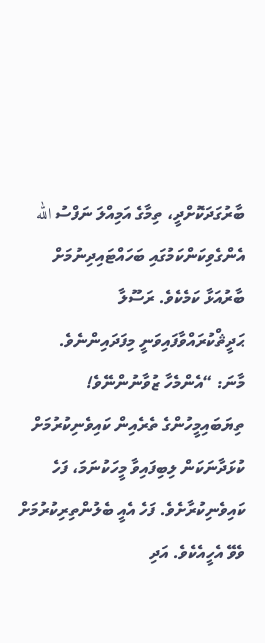ބާރުގަދަކޮށްދީ، ތިމާގެ އަމިއްލަ ނަފްސު الله އެންގެވިކަންކަމުގައި ބަހައްޓައިދިނުމަށް ބާރުއަޅާ ކަމެކެވެ. ރަސޫލާ ޙަދީޘްކުރައްވާފައިވަނީ މިފަދައިންނެވެ.
މާނަ: “އެންމެހާ ޒުވާނުންނޭވެ! ތިޔަބައިމީހުންގެ ތެރެއިން ކައިވެނިކުރުމަށް ކުޅަދާނަކަން ލިބިފައިވާ މީހަކުނަމަ، ފަހެ ކައިވެނިކުރާށެވެ. ފަހެ އެއީ ބެލުންތިރިކުރުމަށް ވެވޭ އެހީއެކެވެ. އަދި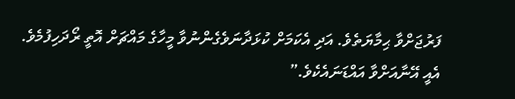ފަރުޖަށްވާ ޙިމާޔަތެވެ. އަދި އެކަމަށް ކުޅަދާނަވެގެންނުވާ މީހާގެ މައްޗަށް އޮތީ ރޯދަހިފުމެވެ. އެއީ އޭނާއަށްވާ އައްޑަނައެކެވެ.”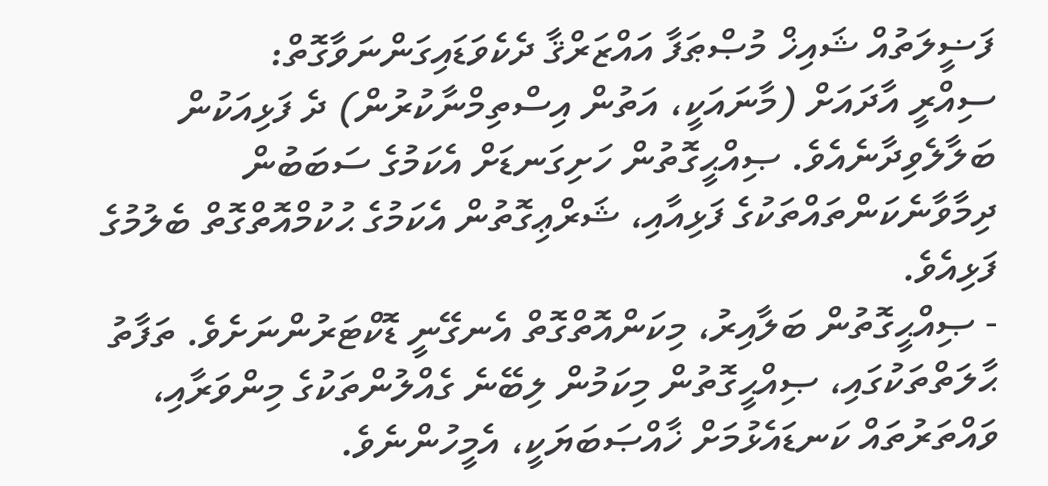ފަޟީލަތުއް ޝައިޚް މުޞްޠަފާ އައްޒަރްޤާ ދެކެވަޑައިގަންނަވާގޮތް:
ސިއްރީ އާދައަށް (މާނައަކީ، އަތުން އިސްތިމްނާކުރުން) ދެ ފަޅިއަކުން ބަލާލެވިދާނެއެވެ. ޞިއްޙީގޮތުން ހަށިގަނޑަށް އެކަމުގެ ސަބަބުން ދިމާވާނެކަންތައްތަކުގެ ފަޅިއާއި، ޝަރްޢިގޮތުން އެކަމުގެ ޙުކުމްއޮތްގޮތް ބެލުމުގެ ފަޅިއެވެ.
- ޞިއްޙީގޮތުން ބަލާއިރު، މިކަންއޮތްގޮތް އެނގޭނީ ޑޮކްޓަރުންނަށެވެ. ތަފާތު ޙާލަތްތަކުގައި، ޞިއްޙީގޮތުން މިކަމުން ލިބޭނެ ގެއްލުންތަކުގެ މިންވަރާއި، ވައްތަރުތައް ކަނޑައެޅުމަށް ޚާއްޞަބަޔަކީ، އެމީހުންނެވެ.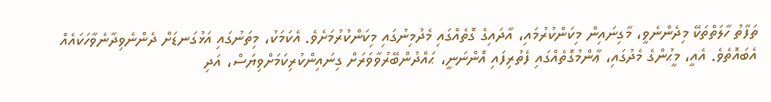ތަފާތު ހާލަތްތަކޭ މިދެންނެވީ، މާގިނައިން މިކަންކުރުމައި، އާދައިގެ ގޮތެއްގައި މެދުމިނުގައި މިކަންކުރުމަށެވެ. އެކަމަކު، މިތަނުގައި އަޅުގަނޑަށް ދެންނެވިދާނެވާހަކައެއް އެބައޮތެވެ. އެއީ، މީޙުންގެ މެދުގައި، ޢާންމުގޮތެއްގައި ފެތުރިފައި އޮންނަނީ، ޙައްދުންބޭރުވާވަރަށް ގިނައިންކުރިކަމަށްވިޔަސް، އަދި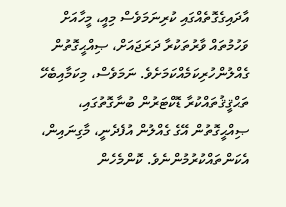އާދައިގެގޮތެއްގައި ކުރިނަމަވެސް މިއީ، މީހާއަށް ވަހުމުތައް ވާރުތަކުރާ ދަރަޖައަށް، ޞިއްޙީގޮތުން ގެއްލުންހުރިކަމެއްކަމަށެވެ. ނަމަވެސް، މިކަމާއިބެހޭ ތަޙްޤީޤުތައްކުރާ ޑޮކްޓަރުން ބުނާގޮތުގައި، ޞިއްޙީގޮތުން އޭގެ ގެއްލުން އުފެދެނީ، މާގިނައިން، އެކަންތައްކުރުމުންނެވެ. ކޮންމެހެން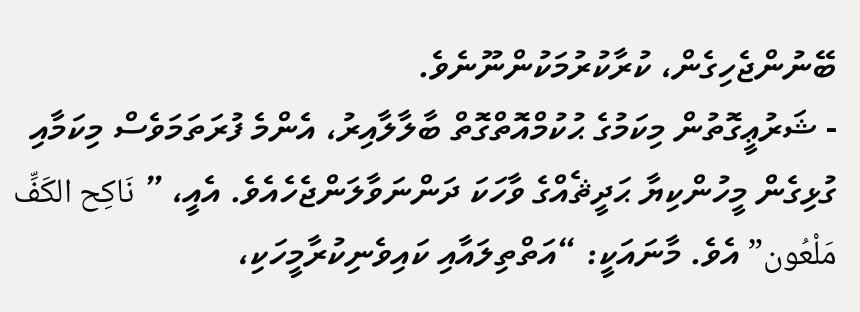ބޭނުންޖެހިގެން، ކުރާކުރުމަކުންނޫނެވެ.
- ޝަރުޢީގޮތުން މިކަމުގެ ޙުކުމްއޮތްގޮތް ބާލާލާއިރު، އެންމެ ފުރަތަމަވެސް މިކަމާއި ގުޅިގެން މީހުންކިޔާ ޙަދީޘެއްގެ ވާހަކަ ދަންނަވާލަންޖެހެއެވެ. އެއީ، ” نَاكِح الكَفِّ مَلْعُون” އެވެ. މާނައަކީ: “އަތްތިލައާއި ކައިވެނިކުރާމީހަކި،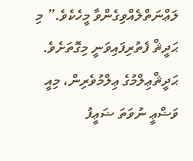ލަޢްނަތްލެއްވިގެންވާ މީހެކެވެ.” މި ޙަދީޘް ފެތުރިފައިވަނީ މިގޮތަށެވެ.
ޙަދީޘްޢިލްމުގެ ޢިލްމުވެރިން، މިއީ ވަޟްޢީ ނުވަތަ ޟަޢީފު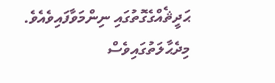ޙަދީޘެއްގެގޮތުގައި ނިންމަވާފައިވެއެވެ. މިދެޙާލަތުގައިވެސް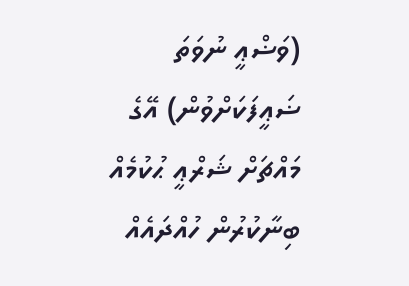(ވަޟްޢީ ނުވަތަ ޟަޢީފަކަށްވުން) އޭގެ މައްޗަށް ޝަރްޢީ ޙުކުމެއް ބިނާކުރުން ހުއްދައެއް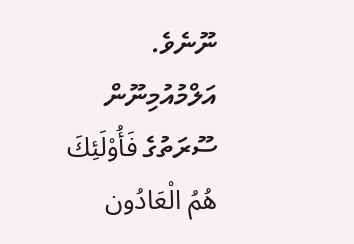ނޫނެވެ.
އަލްމުއުމިނޫން ސޫރަތުގެ فَأُوْلَئِكَ هُمُ الْعَادُون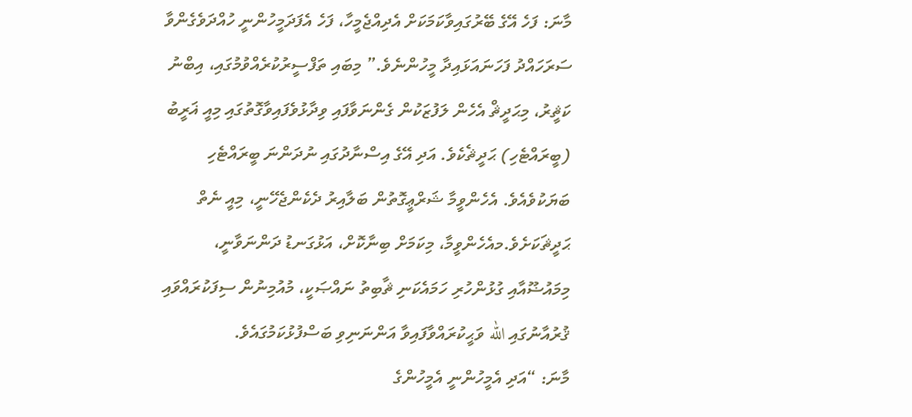މާނަ: ފަހެ އޭގެ ބޭރުގައިވާކަމަކަށް އެދިއްޖެމީހާ، ފަހެ އެފަދަމީހުންނީ ހުއްދަވެގެންވާ ސަރަހައްދު ފަހަނައަޅައިދާ މީހުންނެވެ.” މިބައި ތަފްސީރުކުރެއްވުމުގައި، އިބްނު ކަޘީރު، މިޙަދީޘް އެހެން ލަފުޒަކުން ގެންނަވާފައި ވިދާޅުވެފައިވާގޮތުގައި މިއީ ޣަރީބު (ބީރައްޓެހި) ޙަދީޘެކެވެ. އަދި އޭގެ އިސްނާދުގައި ނުދަންނަ ބީރައްޓެހި ބަޔަކުވެއެވެ. އެހެންވީމާ ޝަރްޢީގޮތުން ބަލާއިރު ދެކެންޖެހޭނީ، މިއީ ނެތް ޙަދީޘަކަށެވެ.މއެހެންވީމާ، މިކަމަށް ބިނާކޮށް، އަޅުގަނޑު ދަންނަވާނީ، މިމައުޟޫއާއި ގުޅުންހުރި ހަމައެކަނި ޘާބިތު ނައްޞަކީ، މުއުމިނުން ސިފަކުރައްވައި ޤުރުއާނުގައި الله ވަޙީކުރައްވާފައިވާ އަންނަނިވި ބަސްފުޅުކަމުގައެވެ.
މާނަ: “އަދި އެމީހުންނީ އެމީހުންގެ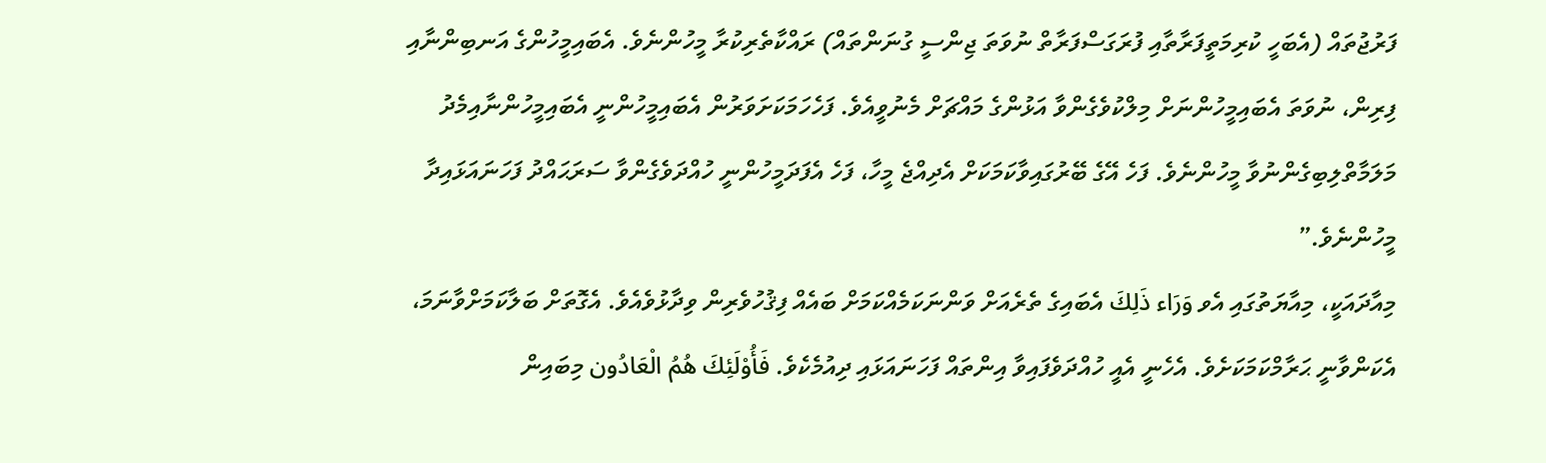ފަރުޖުތައް (އެބަހީ ކުރިމަތީފަރާތާއި ފުރަގަސްފަރާތް ނުވަތަ ޖިންސީ ގުނަންތައް) ރައްކާތެރިކުރާ މީހުންނެވެ. އެބައިމީހުންގެ އަނބިންނާއި ފިރިން، ނުވަތަ އެބައިމީހުންނަށް މިލްކުވެގެންވާ އަޅުންގެ މައްޗަށް މެނުވީއެވެ. ފަހެހަމަކަށަވަރުން އެބައިމީހުންނީ އެބައިމީހުންނާއިމެދު މަލަމާތްލިބިގެންނުވާ މީހުންނެވެ. ފަހެ އޭގެ ބޭރުގައިވާކަމަކަށް އެދިއްޖެ މީހާ، ފަހެ އެފަދަމީހުންނީ ހުއްދަވެގެންވާ ސަރަޙައްދު ފަހަނައަޅައިދާ މީހުންނެވެ.”
މިއާދައަކީ، މިއާޔަތުގައި އެވ وَرَاء ذَلِكَ އެބައިގެ ތެރެއަށް ވަންނަކަމެއްކަމަށް ބައެއް ފިޤުހުވެރިން ވިދާޅުވެއެވެ. އެގޮތަށް ބަލާކަމަށްވާނަމަ، އެކަންވާނީ ޙަރާމްކަމަކަށެވެ. އެހެނީ އެއީ ހުއްދަވެފައިވާ އިންތައް ފަހަނައަޅައި ދިއުމެކެވެ. فَأُوْلَئِكَ هُمُ الْعَادُون މިބައިން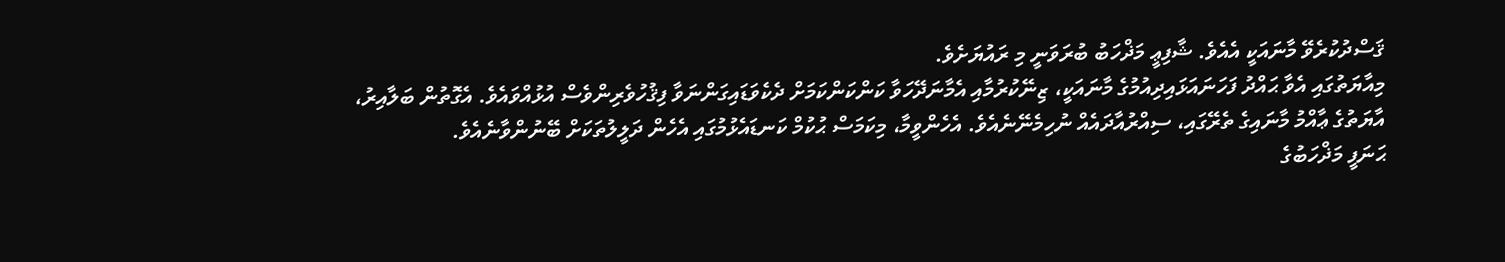ޤަސްދުކުރެވޭ މާނައަކީ އެއެވެ. ޝާފިޢީ މަޛްހަބު ބުރަވަނީ މި ރައުޔަށެވެ.
މިއާޔަތުގައި އެވާ ޙައްދު ފަހަނައަޅައިދިއުމުގެ މާނައަކީ، ޒިނޭކުރުމާއި އެމާނަދޭހަވާ ކަންކަންކަމަށް ދެކެވަޑައިގަންނަވާ ފިޤުހުވެރިންވެސް އުޅުއްވައެވެ. އެގޮތުން ބަލާއިރު، އާޔަތުގެ ޢާއްމު މާނައިގެ ތެރޭގައި، ސިއްރުއާދައެއް ނުހިމެނޭނެއެވެ. އެހެންވީމާ، މިކަމަސް ޙުކުމް ކަނޑައެޅުމުގައި އެހެން ދަލީލުތަކަށް ބޭނުންވާނެއެވެ.
ޙަނަފީ މަޛްހަބުގެ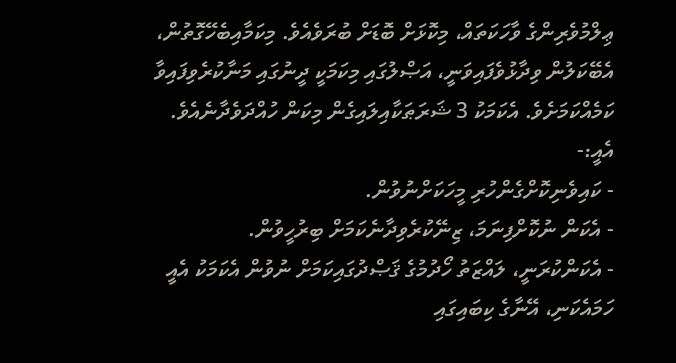ޢިލްމުވެރިންގެ ވާހަކަތައް، މިކޮޅަށް ބޮޑަށް ބުރަވެއެވެ. މިކަމާއިބެހޭގޮތުން، އެބޭކަލުން ވިދާޅުވެފައިވަނީ، އަޞްލުގައި މިކަމަކީ ދީނުގައި މަނާކުރެވިފައިވާ ކަމެއްކަމަށެވެ. އެކަމަކު 3 ޝަރަޠަކާއިލައިގެން މިކަން ހުއްދަވެދާނެއެވެ.
އެއީ:-
- ކައިވެނިކޮށްގެންހުރި މީހަކަށްނުވުން.
- އެކަން ނުކޮށްފިނަމަ، ޒިނޭކުރެވިދާނެކަމަށް ބިރުހީވުން.
- އެކަންކުރަނީ، ލައްޒަތު ހޯދުމުގެ ޤަޞްދުގައިކަމަށް ނުވުން އެކަމަކު އެއީ ހަމައެކަނި، އޭނާގެ ކިބައިގައި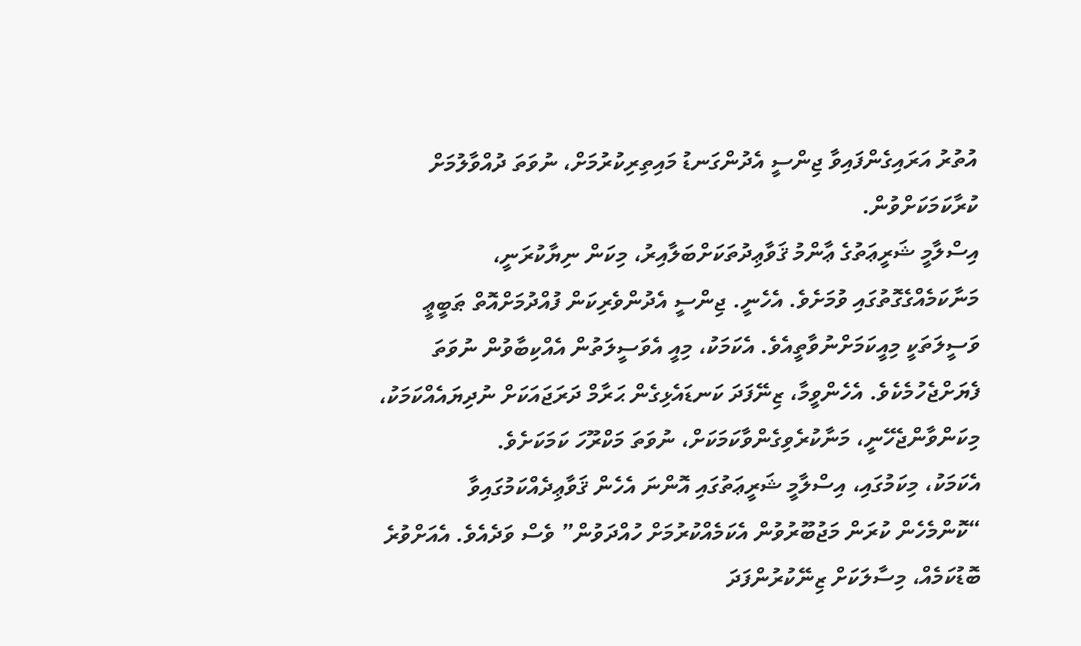އުތުރު އަރައިގެންފައިވާ ޖިންސީ އެދުންގަނޑު މައިތިރިކުރުމަށް، ނުވަތަ ދުއްވާލުމަށް ކުރާކަމަކަށްވުން.
އިސްލާމީ ޝަރީޢަތުގެ ޢާންމު ޤަވާޢިދުތަކަށްބަލާއިރު، މިކަން ނިޔާކުރަނީ، މަނާކަމެއްގެގޮތުގައި ވުމަށެވެ. އެހެނީ. ޖިންސީ އެދުންވެރިކަން ފުއްދުމަށްއޮތް ޠަބީޢީ ވަސީލަތަކީ މިއީކަމަށްނުވާތީއެވެ. އެކަމަކު، މިއީ އެވަސީލަތުން އެއްކިބާވުން ނުވަތަ ފެޔަށްޖެހުމެކެވެ. އެހެންވީމާ، ޒިނޭފަދަ ކަނޑައެޅިގެން ޙަރާމް ދަރަޖައަކަށް ނުދިޔައެއްކަމަކު، މިކަންވާންޖެހޭނީ، މަނާކުރެވިގެންވާކަމަކަށް، ނުވަތަ މަކްރޫހަ ކަމަކަށެވެ.
އެކަމަކު، މިކަމުގައި، އިސްލާމީ ޝަރީޢަތުގައި އޮންނަ އެހެން ޤަވާޢިދެއްކަމުގައިވާ “ކޮންމެހެން ކުރަން މަޖުބޫރުވުން އެކަމެއްކުރުމަށް ހުއްދަވުން” ވެސް ވަދެއެވެ. އެއަށްވުރެ ބޮޑުކަމެއް، މިސާލަކަށް ޒިނޭކުރުންފަދަ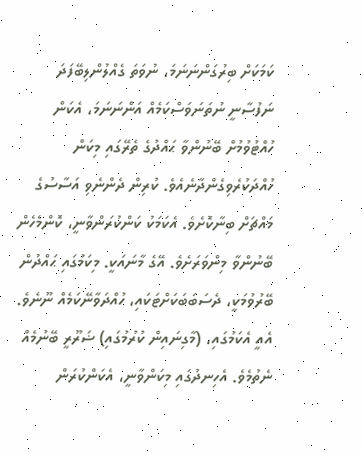ކަމަކަށް ބިރުގަންނަނަމަ، ނުވަތަ ގެއްލުންލިބޭފަދަ ނަފުސާނީ ނުތަނަވަސްކަމެއް އަންނަނަމަ، އެކަން ހުއްޓުވުމުށް ބޭނުންވާ ޙައްދުގެ ތެރޭގައި މިކަން ހުއްދަކުރެވިގެންދާނެއެވެ. ކުރިން ދެންނެވި އަސާސުގެ މައްޗަށް ބިނާކޮށެވެ. އެކަމަކު ކަންކުރަންވާނީ، ކޮންމެހެން ބޭނުންވާ މިންވަރަށެވެ. އޭގެ މާނައަކީ. މިކަމުގައި ޙައްދުން ބޭރުވުމަކީ، ދެސަބަބަކަށްޓަކައި، ހުއްދަވާނޭކަމެއް ނޫނެވެ.
އެއީ އެކަމުގައި، (މާގިނައިން ކުރުމުގައި) ޟަރޫރީ ބޭނުމެއް ނެތުމެވެ. އެހިނދުގައި މިކަންވާނީ، އެކަންކުރަން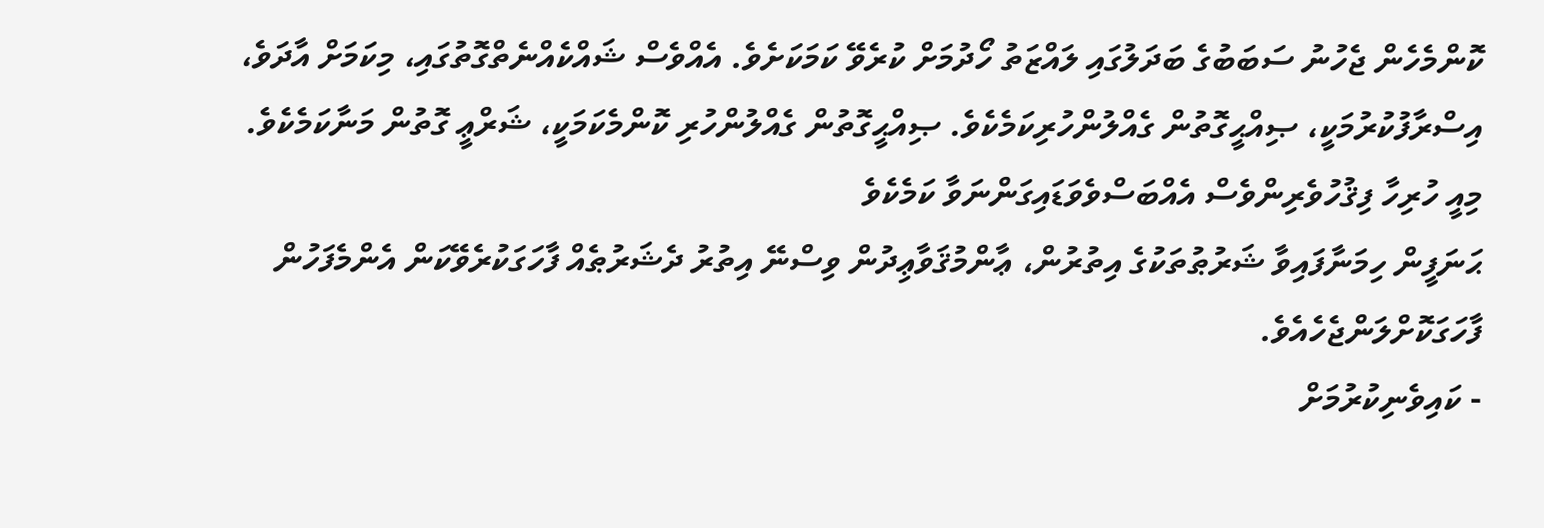ކޮންމެހެން ޖެހުނު ސަބަބުގެ ބަދަލުގައި ލައްޒަތު ހޯދުމަށް ކުރެވޭ ކަމަކަށެވެ. އެއްވެސް ޝައްކެއްނެތްގޮތުގައި، މިކަމަށް އާދަވެ، އިސްރާފުކުރުމަކީ، ޞިއްޙީގޮތުން ގެއްލުންހުރިކަމެކެވެ. ޞިއްޙީގޮތުން ގެއްލުންހުރި ކޮންމެކަމަކީ، ޝަރްޢީ ގޮތުން މަނާކަމެކެވެ. މިއީ ހުރިހާ ފިޤުހުވެރިންވެސް އެއްބަސްވެވަޑައިގަންނަވާ ކަމެކެވެ
ޙަނަފީން ހިމަނާފައިވާ ޝަރުޠުތަކުގެ އިތުރުން، ޢާންމުޤަވާޢިދުން ވިސްނޭ އިތުރު ދެޝަރުޠެއް ފާހަގަކުރެވޭކަން އެންމެފަހުން ފާހަގަކޮށްލަންޖެހެއެވެ.
- ކައިވެނިކުރުމަށް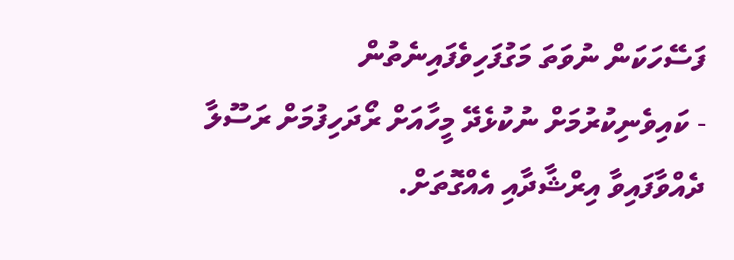ފަސޭހަކަން ނުވަތަ މަގުފަހިވެފައިނެތުން
- ކައިވެނިކުރުމަށް ނުކުޅެދޭ މީހާއަށް ރޯދަހިފުމަށް ރަސޫލާ ދެއްވާފައިވާ އިރްޝާދާއި އެއްގޮތަށް.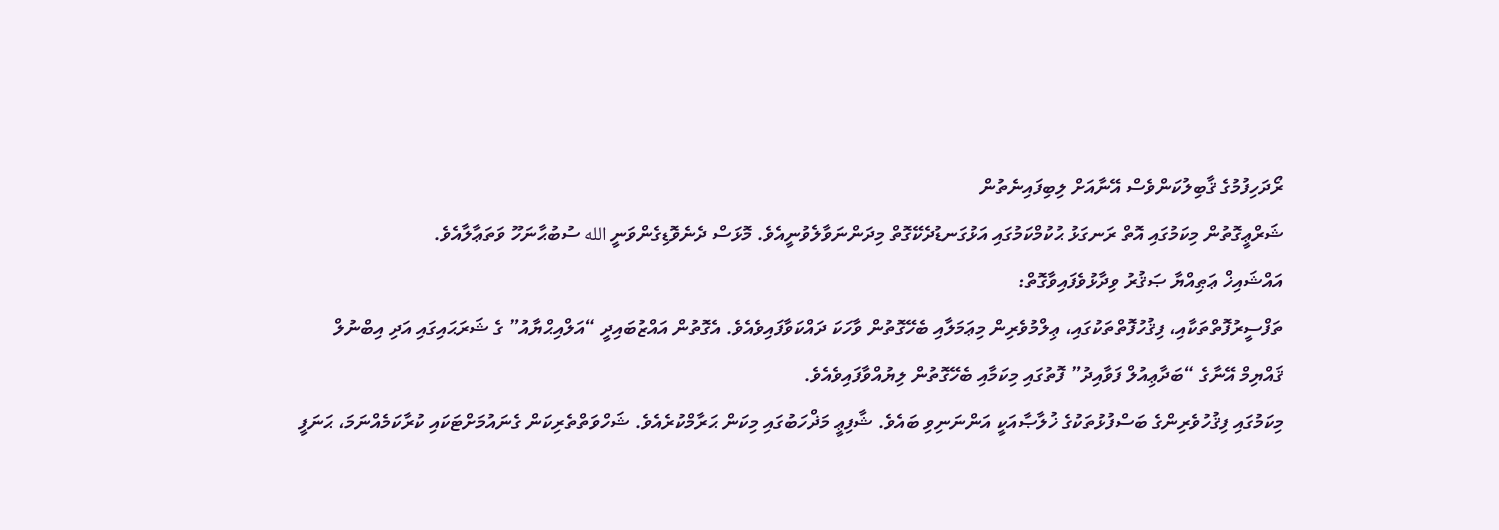ރޯދަހިފުމުގެ ޤާބިލުކަންވެސް އޭނާއަށް ލިބިފައިނެތުން
ޝަރްޢީގޮތުން މިކަމުގައި އޮތް ރަނގަޅު ޙުކުމްކަމުގައި އަޅުގަނޑުދެކޭގޮތް މިދަންނަވާލެވުނީއެވެ. މޮޅަސް ދެނެވޮޑިގެންވަނީ الله ސުބުޙާނަހޫ ވަތަޢާލާއެވެ.
އައްޝައިޚް ޢަޠިއްޔާ ޞަޤުރު ވިދާޅުވެފައިވާގޮތް:
ތަފްސީރުފޮތްތަކާއި، ފިޤުހުފޮތްތަކުގައި، ޢިލްމުވެރިން މިޢަމަލާއި ބެހޭގޮތުން ވާހަކަ ދައްކަވާފައިވެއެވެ. އެގޮތުން އައްޒުބައިދީ “އަލްއިޙްޔާއު” ގެ ޝަރަޙައިގައި އަދި އިބްނުލް ޤައްޔިމް އޭނާގެ “ބަދާޢިއުލް ފަވާއިދު” ފޮތުގައި މިކަމާއި ބެހޭގޮތުން ލިޔުއްވާފައިވެއެވެ.
މިކަމުގައި ފިޤުހުވެރިންގެ ބަސްފުޅުތަކުގެ ޚުލާޞާއަކީ އަންނަނިވި ބައެވެ. ޝާފިޢީ މަޛްހަބުގައި މިކަން ޙަރާމްކުރެއެވެ. ޝަހްވަތްތެރިކަން ގެނައުމަށްޓަކައި ކުރާކަމެއްނަމަ، ޙަނަފީ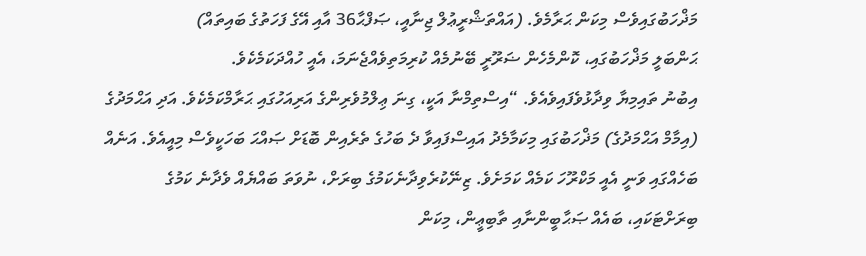މަޛްހަބުގައިވެސް މިކަން ޙަރާމެވެ. (އައްތަޝްރީޢުލް ޖިނާއީ، ޞަފްޙާ36 އާއި އޭގެ ފަހަތުގެ ބައިތައް)
ޙަންބަލީ މަޛްހަބުގައި، ކޮންމެހެން ޟަރޫރީ ބޭނުމެއް ކުރިމަތިވެއްޖެނަމަ، އެއީ ހުއްދަކަމެކެވެ.
އިބުނު ތައިމިޔާ ވިދާޅުވެފައިވެއެވެ. “އިސްތިމްނާ އަކީ، ގިނަ ޢިލްމުވެރިންގެ އަރިއަހުގައި ޙަރާމްކަމެކެވެ. އަދި އަޙްމަދުގެ (އިމާމް އަޙްމަދުގެ) މަޛްހަބުގައި މިކަމާމެދު އައިސްފައިވާ ދެ ބަހުގެ ތެރެއިން ބޮޑަށް ޞައްޙަ ބަހަކީވެސް މިއީއެވެ. އަނެއް ބަހެއްގައި ވަނީ އެއީ މަކްރޫހަ ކަމެއް ކަމަށެވެ. ޒިނޭކުރެވިދާނެކަމުގެ ބިރަށް، ނުވަތަ ބައްޔެއް ވެދާނެ ކަމުގެ ބިރަށްޓަކައި، ބައެއް ޞަޙާބީންނާއި ތާބިޢީން، މިކަން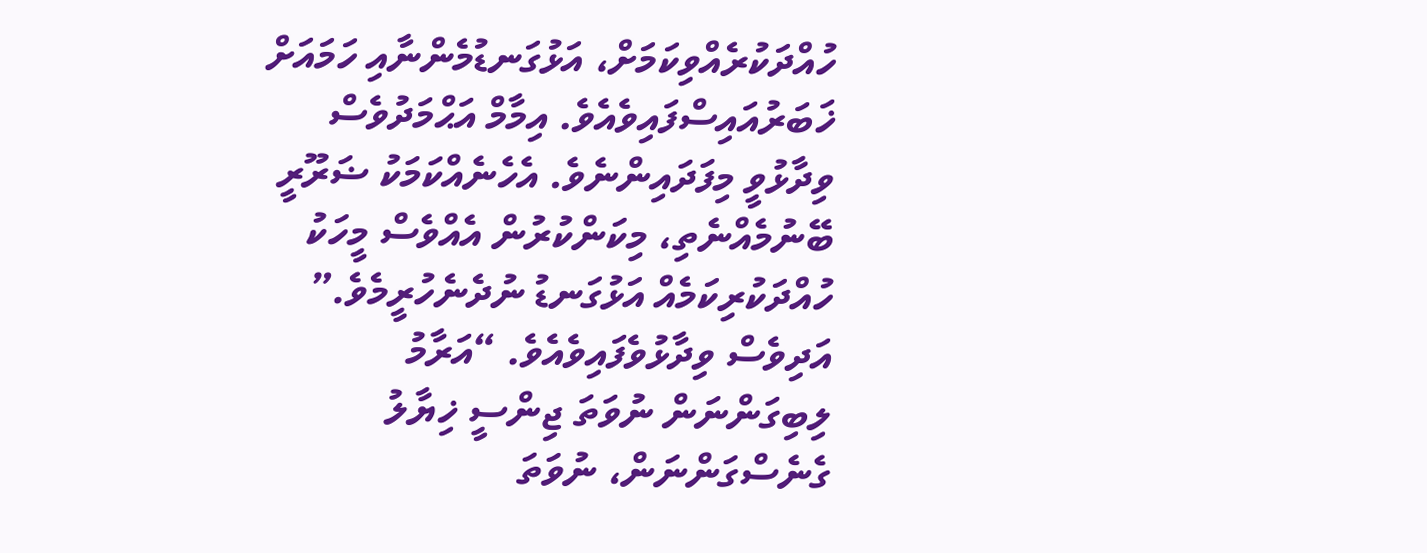ހުއްދަކުރެއްވިކަމަށް، އަޅުގަނޑުމެންނާއި ހަމައަށް ޚަބަރުއައިސްފައިވެއެވެ. އިމާމް އަޙްމަދުވެސް ވިދާޅުވީ މިފަދައިންނެވެ. އެހެނެއްކަމަކު ޟަރޫރީ ބޭނުމެއްނެތި، މިކަންކުރުން އެއްވެސް މީހަކު ހުއްދަކުރިކަމެއް އަޅުގަނޑު ނުދެނެހުރީމެވެ.” އަދިވެސް ވިދާޅުވެފައިވެއެވެ. “އަރާމު ލިބިގަންނަން ނުވަތަ ޖިންސީ ޚިޔާލު ގެނެސްގަންނަން، ނުވަތަ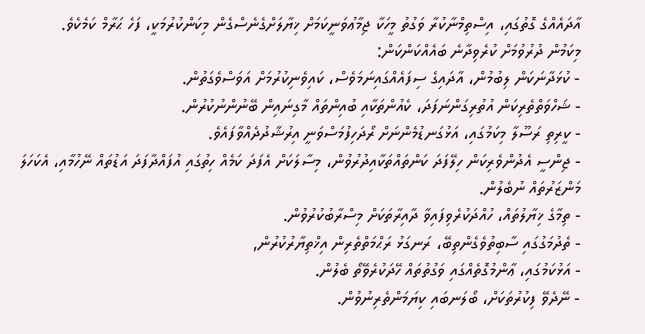އާދައެއްގެ ގޮތުގައި، އިސްތިމްނާކުރާ ވަގުތު މީހަކާ ޖިމާޢުވަނީކަމަށް ޚިޔާލަށްގެނެސްގެން މިކަންކުރުމަކީ، ފަހެ ޙަރާމް ކަމެކެވެ.
މިކަމުން ދުރުވުމަށް ކުރެވިދާނެ ބައެއްކަންކަން:
- ކުޅަދާނަކަން ލިބުމުން، އާދައިގެ ސިފައެއްގައިނަމަވެސް، ކައިވެނިކުރުމަށް އަވަސްވެގަތުން.
- ޝަހްވަތްތެރިކަން އުތުރިގަންނަފަދަ، ކެއުންތަކާއި ބުއިންތައް މާގިނައިން ބޭނުންނުކުރުން.
- ކީރިތި ރަސޫލާ މިކަމުގައި، އަޅުގަނޑުމެންނަށް ރޯދަހިފުމަސްވަނީ އިރުޝާދުދެއްވާފައެވެ.
- ޖިންސީ އެދުންވެރިކަން ހިލޭފަދަ ކަންތައްތަކާއިދުރުވުން، މިސާލަކަށް އެފަދަ ކަމެއް ހިތުގައި އުފައްދާފަދަ އަޑުތައް ނޭހުމާއި، އެކަހަލަ މަންޒަރުތައް ނުބެލުން.
- ތިމާގެ ޚިޔާލުތައް، ހުއްދަކުރެވިފައިވާ ދާއިރާތަކަށް މިސްރާބުކުރުވުން.
- ތެދުމަގުގައި ސާބިތުވެގެންތިބޭ، ރަނގަޅު ރަޙްމަތްތެރިން އިޚްތިޔާރުކުރުން,
- އަޅުކަމުގައި، ޢާންމުގޮތެއްގައި ވަގުތުތައް ހޭދަކުރެވޭތޯ ބެލުން.
- ނޭދެވޭ ފިކުރުތަކަށް، ބޯލަނބައި ކިޔަމަންތެރިނުވުން.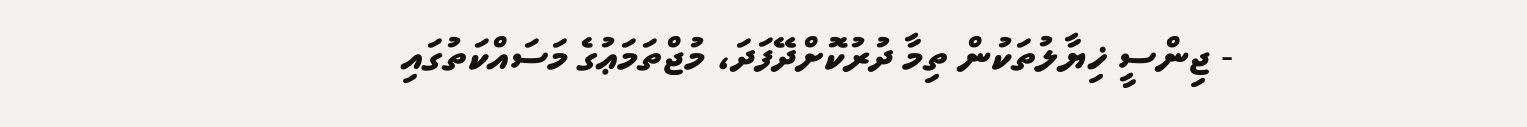- ޖިންސީ ޚިޔާލުތަކުން ތިމާ ދުރުކޮށްދޭފަދަ، މުޖްތަމަޢުގެ މަސައްކަތުގައި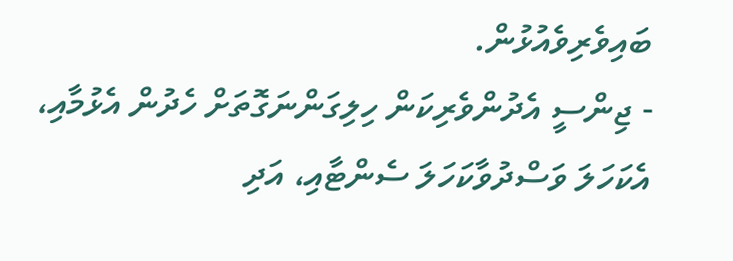ބައިވެރިވެއުޅުން.
- ޖިންސީ އެދުންވެރިކަން ހިލިގަންނަގޮތަށް ހެދުން އެޅުމާއި، އެކަހަލަ ވަސްދުވާކަހަލަ ސެންޓާއި، އަދި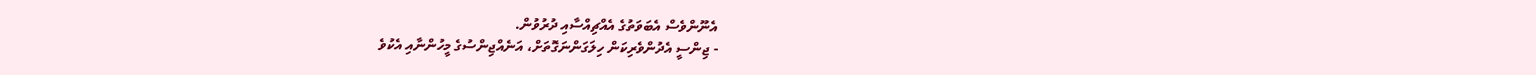އެނޫންވެސް އެބަވަތުގެ އެއްޗިއްސާއި ދުރުވުން.
- ޖިންސީ އެދުންވެރިކަން ހިލަގަންނަގޮތަށް، އަނެއްޖިންސުގެ މީހުންނާއި އެކުވެ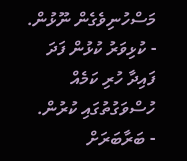މަސްހުނިވެގެން ނޫޅުން.
- ކުޅިވަރު ކުޅުން ފަދަ ފައިދާ ހުރި ކަމެއް ހުސްވަގުތުގައި ކުރުން.
- ބަރާބަރަށް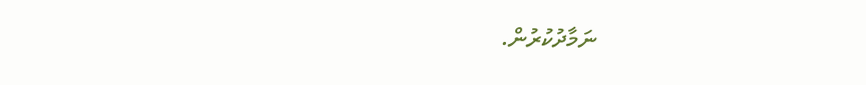ނަމާދުކުރުން.